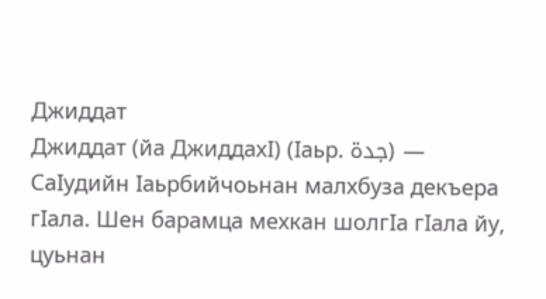Джиддат
Джиддат (йа ДжиддахӀ) (Ӏаьр. جدة) — СаӀудийн Ӏаьрбийчоьнан малхбуза декъера гӀала. Шен барамца мехкан шолгӀа гӀала йу, цуьнан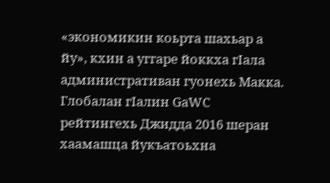«экономикин коьрта шахьар а йу», кхин а уггаре йоккха гӀала административан гуонехь Макка.
Глобалан гӀалин GaWC рейтингехь Джидда 2016 шеран хаамашца йукъатоьхна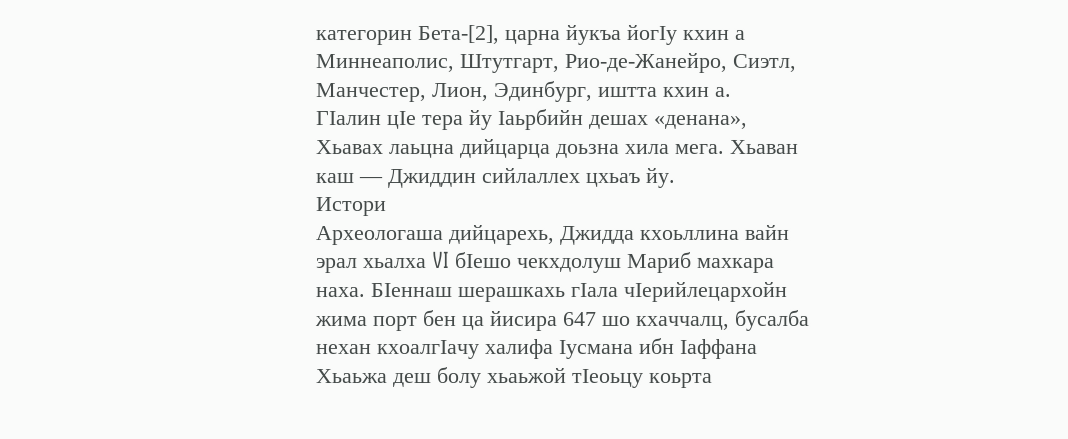категорин Бета-[2], царна йукъа йогӀу кхин а Миннеаполис, Штутгарт, Рио-де-Жанейро, Сиэтл, Манчестер, Лион, Эдинбург, иштта кхин а.
ГӀалин цӀе тера йу Ӏаьрбийн дешах «денана», Хьавах лаьцна дийцарца доьзна хила мега. Хьаван каш — Джиддин сийлаллех цхьаъ йу.
Истори
Археологаша дийцарехь, Джидда кхоьллина вайн эрал хьалха VI бӀешо чекхдолуш Мариб махкара наха. БӀеннаш шерашкахь гӀала чӀерийлецархойн жима порт бен ца йисира 647 шо кхаччалц, бусалба нехан кхоалгӀачу халифа Ӏусмана ибн Ӏаффана Хьаьжа деш болу хьаьжой тӀеоьцу коьрта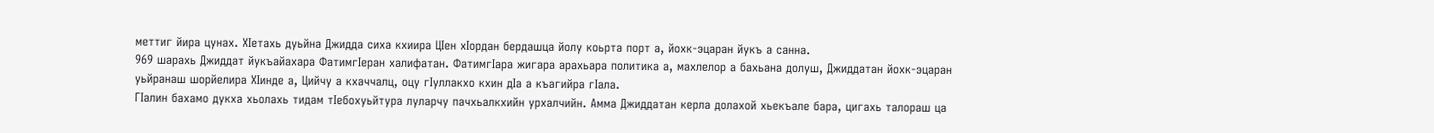меттиг йира цунах. ХӀетахь дуьйна Джидда сиха кхиира ЦӀен хӀордан бердашца йолу коьрта порт а, йохк-эцаран йукъ а санна.
969 шарахь Джиддат йукъайахара ФатимгӀеран халифатан. ФатимгӀара жигара арахьара политика а, махлелор а бахьана долуш, Джиддатан йохк-эцаран уьйранаш шорйелира ХӀинде а, Цийчу а кхаччалц, оцу гӀуллакхо кхин дӀа а къагийра гӀала.
ГӀалин бахамо дукха хьолахь тидам тӀебохуьйтура луларчу пачхьалкхийн урхалчийн. Амма Джиддатан керла долахой хьекъале бара, цигахь талораш ца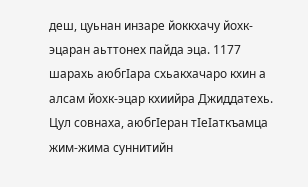деш, цуьнан инзаре йоккхачу йохк-эцаран аьттонех пайда эца. 1177 шарахь аюбгӀара схьакхачаро кхин а алсам йохк-эцар кхиийра Джиддатехь. Цул совнаха, аюбгӀеран тӀеӀаткъамца жим-жима суннитийн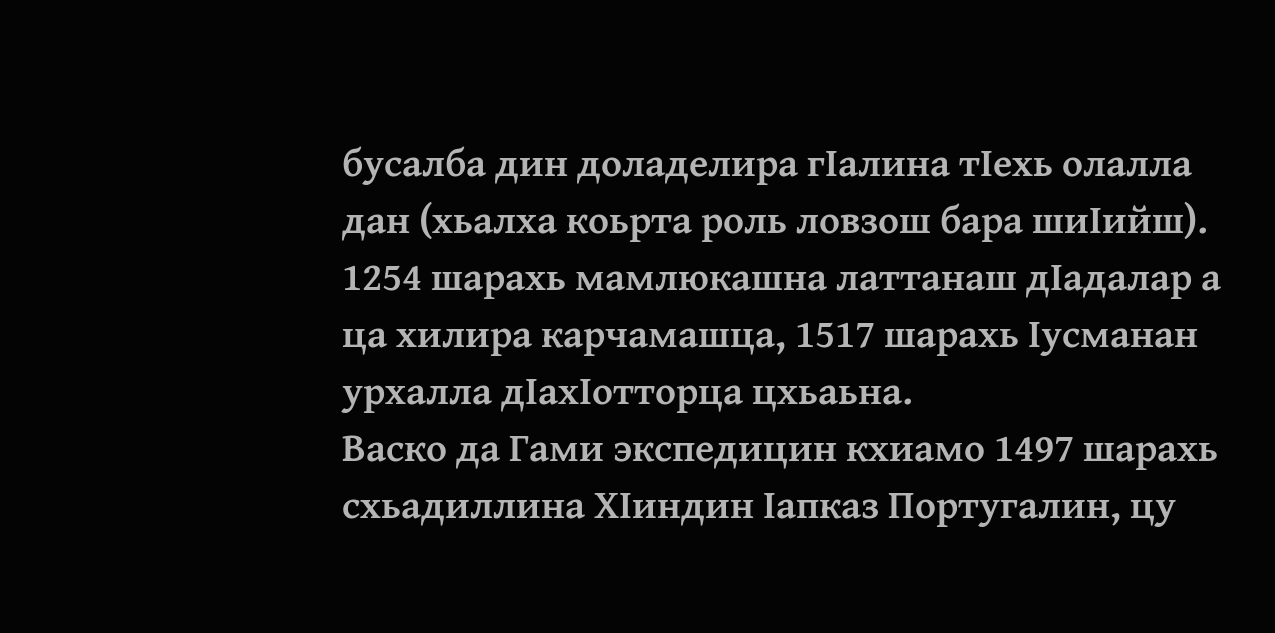бусалба дин доладелира гӀалина тӀехь олалла дан (хьалха коьрта роль ловзош бара шиӀийш). 1254 шарахь мамлюкашна латтанаш дӀадалар а ца хилира карчамашца, 1517 шарахь Ӏусманан урхалла дӀахӀотторца цхьаьна.
Васко да Гами экспедицин кхиамо 1497 шарахь схьадиллина ХӀиндин Ӏапказ Португалин, цу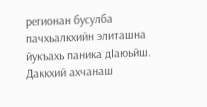регионан бусулба пачхьалкхийн элиташна йукъахь паника дӀаюьйш. Даккхий ахчанаш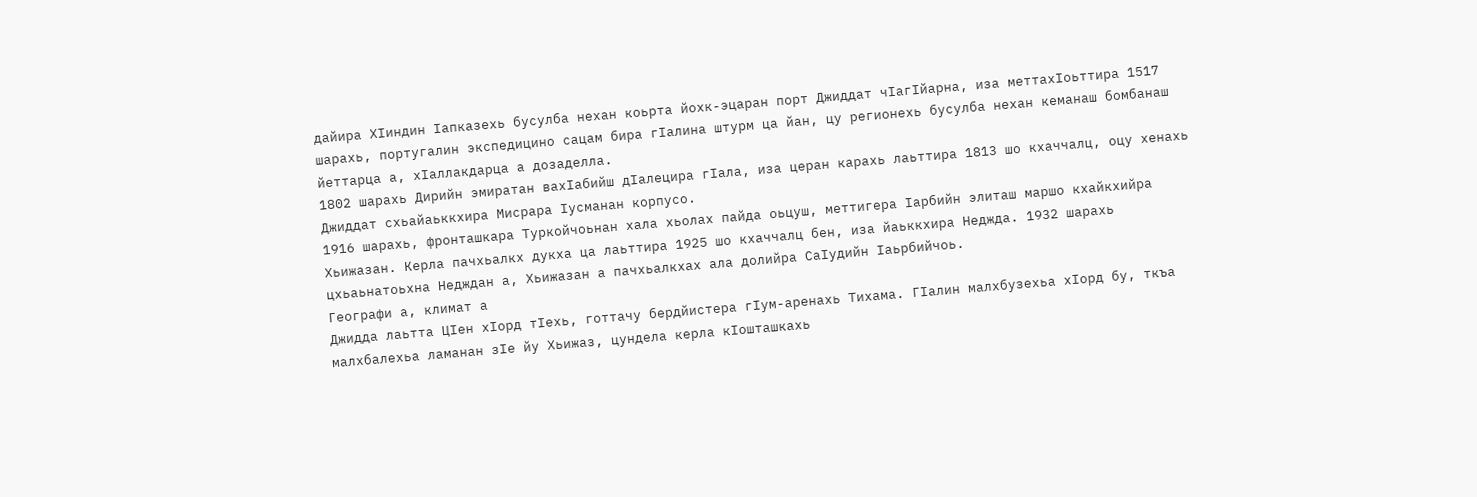дайира ХӀиндин Ӏапказехь бусулба нехан коьрта йохк-эцаран порт Джиддат чӀагӀйарна, иза меттахӀоьттира 1517 шарахь, португалин экспедицино сацам бира гӀалина штурм ца йан, цу регионехь бусулба нехан кеманаш бомбанаш йеттарца а, хӀаллакдарца а дозаделла.
1802 шарахь Дирийн эмиратан вахӀабийш дӀалецира гӀала, иза церан карахь лаьттира 1813 шо кхаччалц, оцу хенахь Джиддат схьайаьккхира Мисрара Ӏусманан корпусо.
1916 шарахь, фронташкара Туркойчоьнан хала хьолах пайда оьцуш, меттигера Ӏарбийн элиташ маршо кхайкхийра Хьижазан. Керла пачхьалкх дукха ца лаьттира 1925 шо кхаччалц бен, иза йаьккхира Неджда. 1932 шарахь цхьаьнатоьхна Недждан а, Хьижазан а пачхьалкхах ала долийра СаӀудийн Ӏаьрбийчоь.
Географи а, климат а
Джидда лаьтта ЦӀен хӀорд тӀехь, готтачу бердйистера гӀум-аренахь Тихама. ГӀалин малхбузехьа хӀорд бу, ткъа малхбалехьа ламанан зӀе йу Хьижаз, цундела керла кӀошташкахь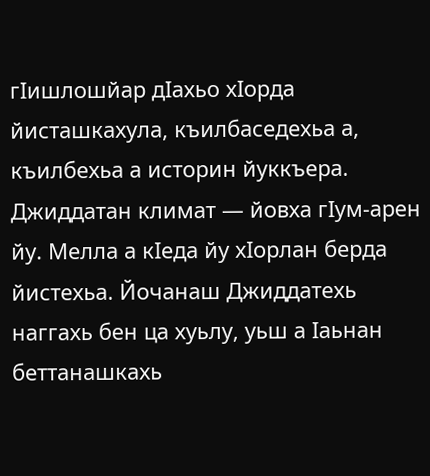гӀишлошйар дӀахьо хӀорда йисташкахула, къилбаседехьа а, къилбехьа а историн йуккъера.
Джиддатан климат — йовха гӀум-арен йу. Мелла а кӀеда йу хӀорлан берда йистехьа. Йочанаш Джиддатехь наггахь бен ца хуьлу, уьш а Ӏаьнан беттанашкахь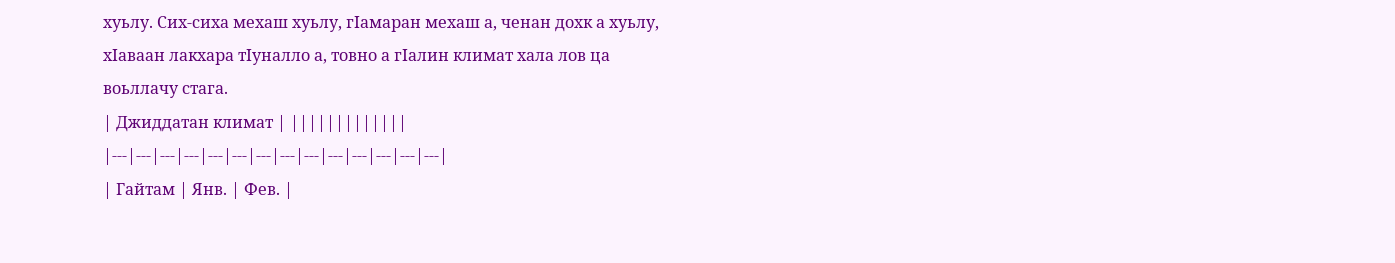хуьлу. Сих-сиха мехаш хуьлу, гӀамаран мехаш а, ченан дохк а хуьлу, хӀаваан лакхара тӀуналло а, товно а гӀалин климат хала лов ца воьллачу стага.
| Джиддатан климат | |||||||||||||
|---|---|---|---|---|---|---|---|---|---|---|---|---|---|
| Гайтам | Янв. | Фев. |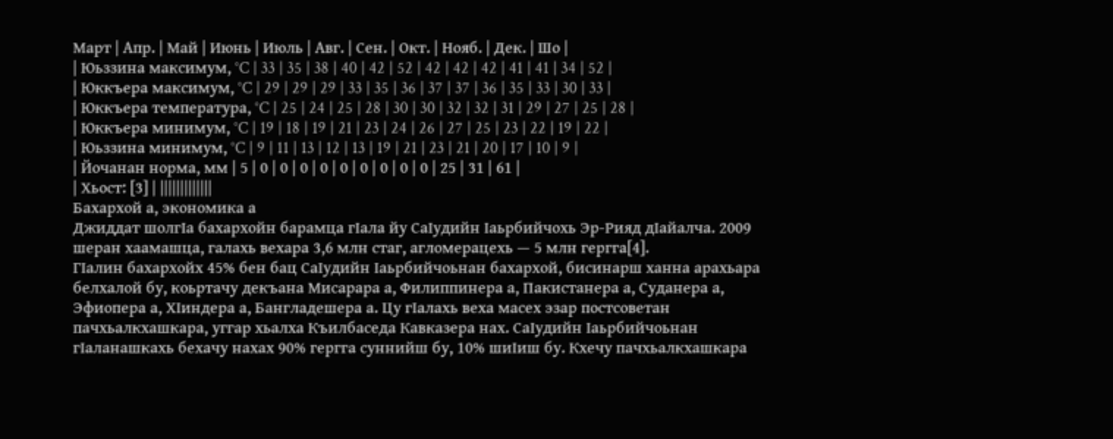Март | Апр. | Май | Июнь | Июль | Авг. | Сен. | Окт. | Нояб. | Дек. | Шо |
| Юьззина максимум, °C | 33 | 35 | 38 | 40 | 42 | 52 | 42 | 42 | 42 | 41 | 41 | 34 | 52 |
| Юккъера максимум, °C | 29 | 29 | 29 | 33 | 35 | 36 | 37 | 37 | 36 | 35 | 33 | 30 | 33 |
| Юккъера температура, °C | 25 | 24 | 25 | 28 | 30 | 30 | 32 | 32 | 31 | 29 | 27 | 25 | 28 |
| Юккъера минимум, °C | 19 | 18 | 19 | 21 | 23 | 24 | 26 | 27 | 25 | 23 | 22 | 19 | 22 |
| Юьззина минимум, °C | 9 | 11 | 13 | 12 | 13 | 19 | 21 | 23 | 21 | 20 | 17 | 10 | 9 |
| Йочанан норма, мм | 5 | 0 | 0 | 0 | 0 | 0 | 0 | 0 | 0 | 0 | 25 | 31 | 61 |
| Хьост: [3] | |||||||||||||
Бахархой а, экономика а
Джиддат шолгӀа бахархойн барамца гӀала йу СаӀудийн Ӏаьрбийчохь Эр-Рияд дӀайалча. 2009 шеран хаамашца, галахь вехара 3,6 млн стаг, агломерацехь — 5 млн гергга[4].
ГӀалин бахархойх 45% бен бац СаӀудийн Ӏаьрбийчоьнан бахархой, бисинарш ханна арахьара белхалой бу, коьртачу декъана Мисарара а, Филиппинера а, Пакистанера а, Суданера а, Эфиопера а, ХӀиндера а, Бангладешера а. Цу гӀалахь веха масех эзар постсоветан пачхьалкхашкара, уггар хьалха Къилбаседа Кавказера нах. СаӀудийн Ӏаьрбийчоьнан гӀаланашкахь бехачу нахах 90% гергга суннийш бу, 10% шиӀиш бу. Кхечу пачхьалкхашкара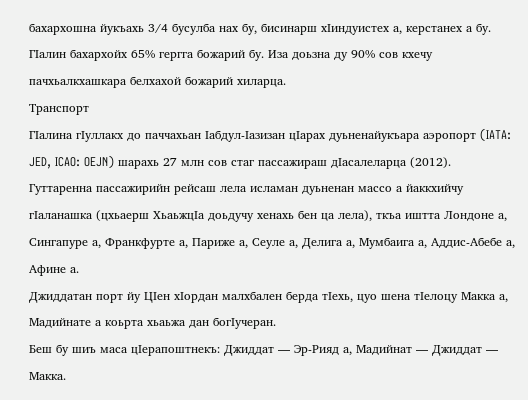бахархошна йукъахь 3/4 бусулба нах бу, бисинарш хӀиндуистех а, керстанех а бу. ГӀалин бахархойх 65% гергга божарий бу. Иза доьзна ду 90% сов кхечу пачхьалкхашкара белхахой божарий хиларца.
Транспорт
ГӀалина гӀуллакх до паччахьан Ӏабдул-Ӏазизан цӀарах дуьненайукъара аэропорт (IATA: JED, ICAO: OEJN) шарахь 27 млн сов стаг пассажираш дӀасалеларца (2012). Гуттаренна пассажирийн рейсаш лела исламан дуьненан массо а йаккхийчу гӀаланашка (цхьаерш ХьаьжцӀа доьдучу хенахь бен ца лела), ткъа иштта Лондоне а, Сингапуре а, Франкфурте а, Париже а, Сеуле а, Делига а, Мумбаига а, Аддис-Абебе а, Афине а.
Джиддатан порт йу ЦӀен хӀордан малхбален берда тӀехь, цуо шена тӀелоцу Макка а, Мадийнате а коьрта хьаьжа дан богӀучеран.
Беш бу шиъ маса цӀерапоштнекъ: Джиддат — Эр-Рияд а, Мадийнат — Джиддат — Макка.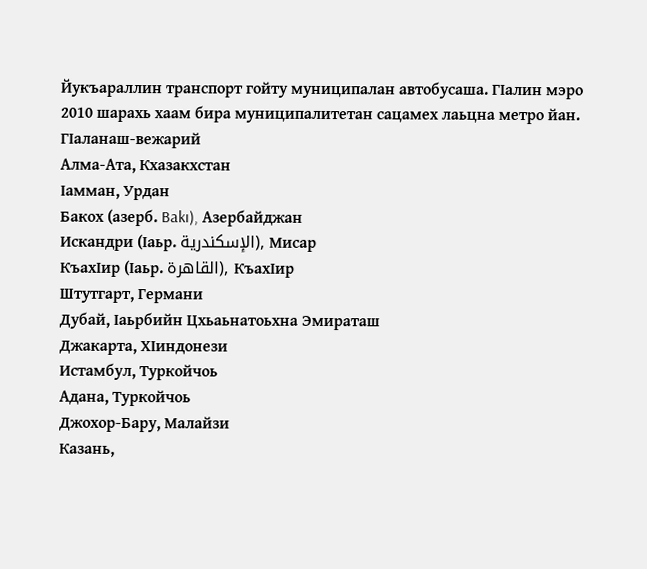Йукъараллин транспорт гойту муниципалан автобусаша. ГӀалин мэро 2010 шарахь хаам бира муниципалитетан сацамех лаьцна метро йан.
ГӀаланаш-вежарий
Алма-Ата, Кхазакхстан
Ӏамман, Урдан
Бакох (азерб. Bakı), Азербайджан
Искандри (Ӏаьр. الإسكندرية), Мисар
КъахӀир (Ӏаьр. القاهرة), КъахӀир
Штутгарт, Германи
Дубай, Ӏаьрбийн Цхьаьнатоьхна Эмираташ
Джакарта, ХӀиндонези
Истамбул, Туркойчоь
Адана, Туркойчоь
Джохор-Бару, Малайзи
Казань,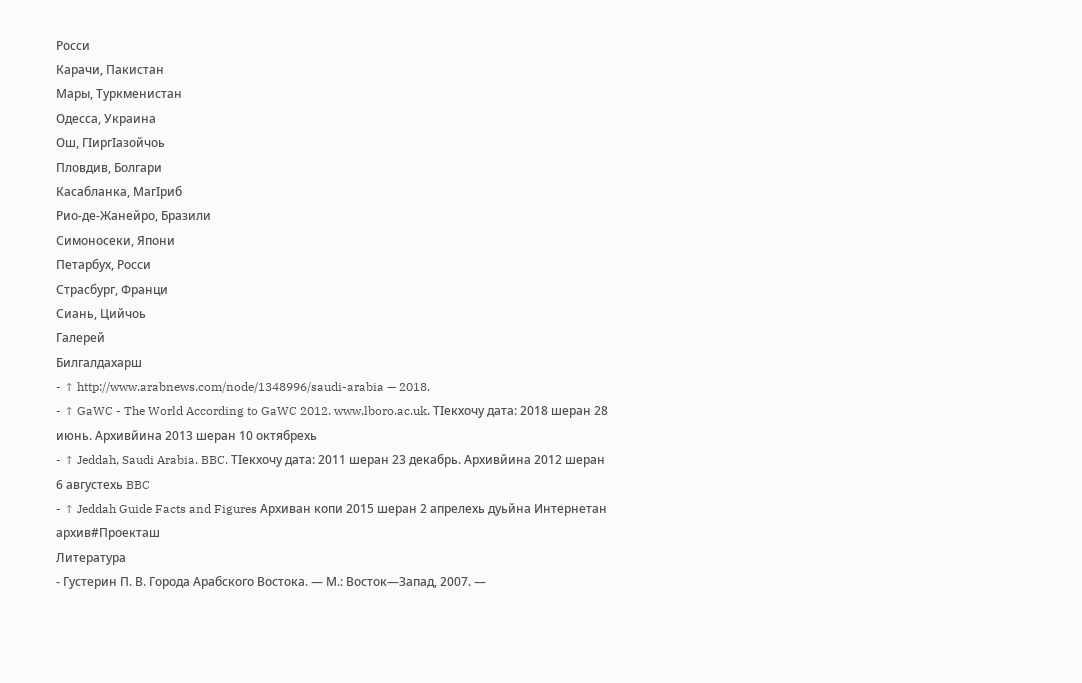Росси
Карачи, Пакистан
Мары, Туркменистан
Одесса, Украина
Ош, ГӀиргӀазойчоь
Пловдив, Болгари
Касабланка, МагӀриб
Рио-де-Жанейро, Бразили
Симоносеки, Япони
Петарбух, Росси
Страсбург, Франци
Сиань, Цийчоь
Галерей
Билгалдахарш
- ↑ http://www.arabnews.com/node/1348996/saudi-arabia — 2018.
- ↑ GaWC - The World According to GaWC 2012. www.lboro.ac.uk. ТӀекхочу дата: 2018 шеран 28 июнь. Архивйина 2013 шеран 10 октябрехь
- ↑ Jeddah, Saudi Arabia. BBC. ТӀекхочу дата: 2011 шеран 23 декабрь. Архивйина 2012 шеран 6 августехь BBC
- ↑ Jeddah Guide Facts and Figures Архиван копи 2015 шеран 2 апрелехь дуьйна Интернетан архив#Проекташ
Литература
- Густерин П. В. Города Арабского Востока. — М.: Восток—Запад, 2007. —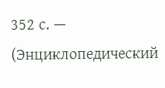352 с. — (Энциклопедический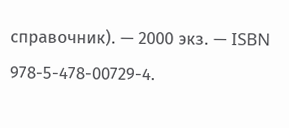справочник). — 2000 экз. — ISBN 978-5-478-00729-4.